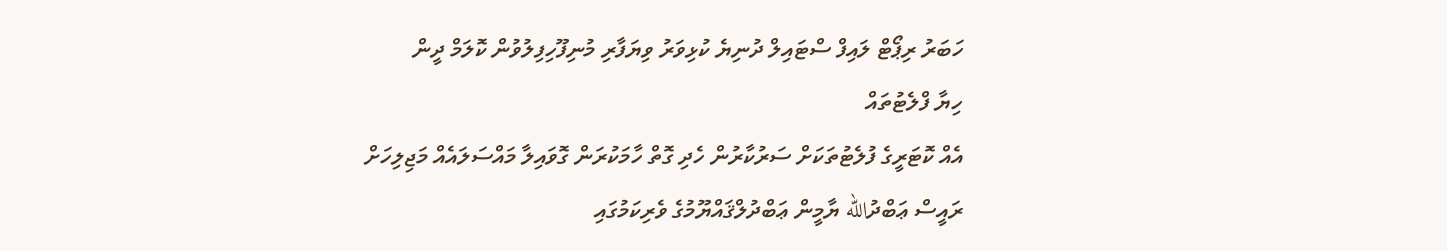ހަބަރު ރިޕޯޓް ލައިފް ސްޓައިލް ދުނިޔެ ކުޅިވަރު ވިޔަފާރި މުނިފޫހިފިލުވުން ކޮލަމް ދީން
ހިޔާ ފްލެޓުތައް
އެއް ކޮޓަރީގެ ފުލެޓުތަކަށް ސަރުކާރުން ހެދި ގޮތް ހާމަކުރަން ގޮވައިލާ މައްސަލައެއް މަޖިލިހަށް
ރައީސް ޢަބްދުالله ޔާމީން ޢަބްދުލްޤައްޔޫމުގެ ވެރިކަމުގައި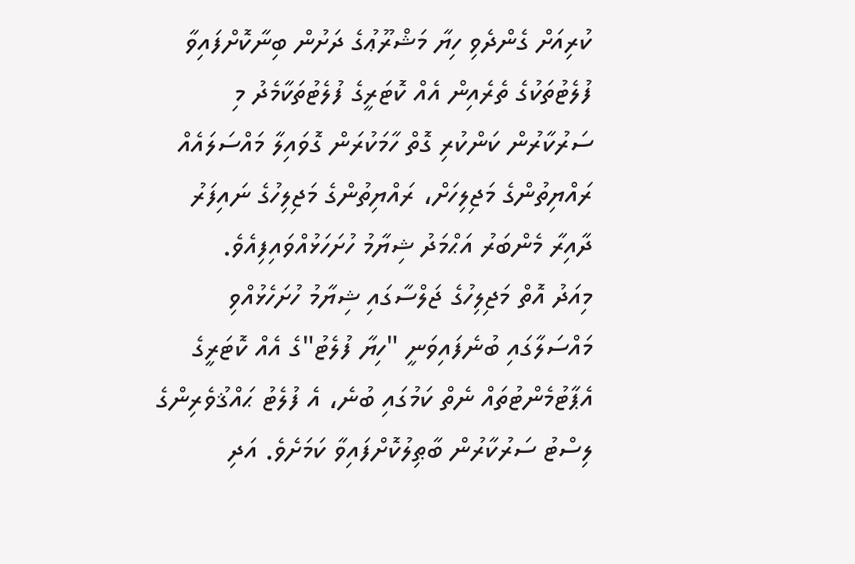ކުރިއަށް ގެންދެވި ހިޔާ މަޝްރޫޢުގެ ދަށުން ބިނާކޮށްފައިވާ ފުލެޓުތަކުގެ ތެރެއިން އެއް ކޮޓަރީގެ ފުލެޓުތަކާމެދު މި ސަރުކާރުން ކަންކުރި ގޮތް ހާމަކުރަން ގޮވައިލާ މައްސަލައެއް ރައްޔިތުންގެ މަޖިލިހަށް، ރައްޔިތުންގެ މަޖިލިހުގެ ނައިފަރު ދާއިރާ މެންބަރު އަޙްމަދު ޝިޔާމު ހުށަހަޅުއްވައިފިއެވެ.
މިއަދު އޮތް މަޖިލިހުގެ ޖަލްސާގައި ޝިޔާމު ހުށަހެޅުއްވި މައްސަލާގައި ބުނެފައިވަނީ "ހިޔާ ފުލެޓު"ގެ އެއް ކޮޓަރީގެ އެޕާޓުމެންޓުތައް ނެތް ކަމުގައި ބުނެ، އެ ފުލެޓު ޙައްޤުވެރިންގެ ލިސްޓު ސަރުކާރުން ބާޠިލުކޮށްފައިވާ ކަމަށެވެ. އަދި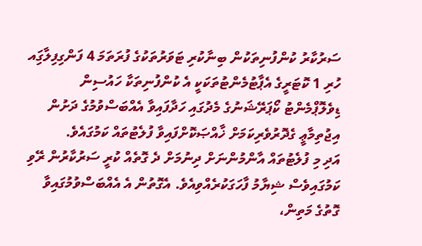ސަރުކާރު ކުންފުނިތަކުން ބިނާކުރި ޓަވަރުތަކުގެ ފުރަތަމަ 4 ފަންގިފިލާގަިއ ހުރި 1 ކޮޓަރީގެ އެޕާޓުމެންޓުތަކަކީ އެ ކުންފުނިތަކާ ހައުސިން ޑިވެލޮޕްމެންޓު ކޯޕަރޭޝަނުގެ މެދުގައި ހަދާފައިވާ އެއްބަސްވުމުގެ ދަށުން އިޖުތިމާޢީ ގެދޮރުވެރިކަމަށް ޚާއްޞަކޮށްފައިވާ ފުލެޓުތައް ކަމުގައެވެ.
އަދި މި ފުލެޓުތައް އާންމުންނަށް ދިނުމަށް ދެ ގޮތެއް ކުރީ ސަރުކާރުން ރޭވި ކަމުގައިވެސް ޝިޔާމު ފާހަގަކުރެއްވިއެވެ. އެގޮތުން އެ އެއްބަސްވުމުގައިވާ ގޮތުގެ މަތިން،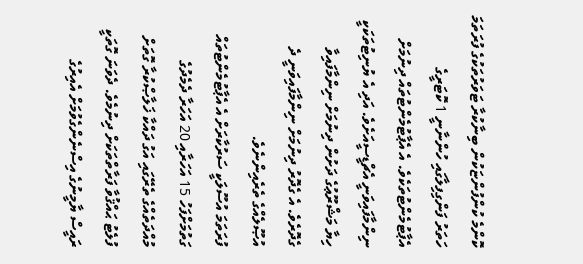ކޮންމެ ކުންފުންޏަކުން ބިނާކުރާ ޓަވަރުތަކުގެ ފުރަތަމަ ހަތަރު ފަންގިފިލާގައި ހުންނާނީ 1 ކޮޓަރީގެ އެޕާޓުމެންޓުތަކެވެ. އެ އެޕާޓުމެންޓުތައް ދިނުމަށް ނިންމާފައިވަނީ އެޗްޑީސީއަށެވެ. އަދި އެ ޔުނިޓުތަކަކީ ހިޔާ މަޝްރޫޢުގެ ދަށުން ދިނުމަށް ނިންމާފައިވާ ގެދޮރެވެ. އެ ގެދޮރު ދިނުމަށް ނިންމާފައިވަނީ ދެ އުޞޫލެއްގެ ތެރެއިންނެވެ.
ފުރަތަމަ އުސޫލަކީ ސަރުކާރަށް އެ އެޕާޓުމެންޓުތައް ގަތުމަށްފަހު 15 އަހަރާއި 20 އަހަރާ ދެމެދުގެ މުއްދަތެއްގެ ތެރޭގައި އަގު ދައްކާ ޚަލާޞްކުރާ ގޮތަށް ފުލެޓު ޙައްޤުވާ ފަރާތްތަކަށް ދިނުމެވެ. ދެވަނަ ގޮތަކީ ރައީސް ޔާމީނުގެ އިސްނެންގެވުމަށް އެއިރުގެ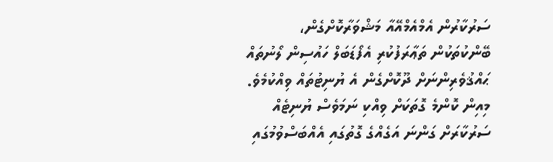ސަރުކާރުން އެމްއެމްއޭއާ މަޝްވަރާކޮށްގެން، ބޭންކުތަކުން ތަޢާރަފުކުރި އެފޯޑަބަލް ހައުސިން ލޯނުތައް ޙައްޤުވެރިންނަށް ދޫކޮށްގެން އެ ޔުނިޓުތައް ވިއްކުމެވެ. މިއިން ކޮންމެ ގޮތަކަށް ވިއްކި ނަމަވެސް ޔުނިޓެއް ސަރުކާރަށް ގަންނަ އަގެއްގެ ގޮތުގައި އެއްބަސްވުމުގައި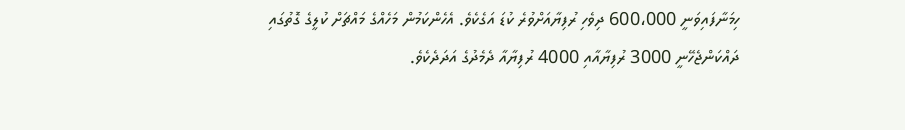ހިމަނާފައިވަނީ 600،000 ދިވެހި ރުފިޔާއަށްވުރެ ކުޑަ އަގެކެވެ. އެހެންކަމުން މަހެއްގެ މައްޗަށް ކުލީގެ ގޮތުގައި ދައްކަންޖެހޭނީ 3000 ރުފިޔާއާއި 4000 ރުފިޔާއާ ދެމެދުގެ އަދަދެކެވެ.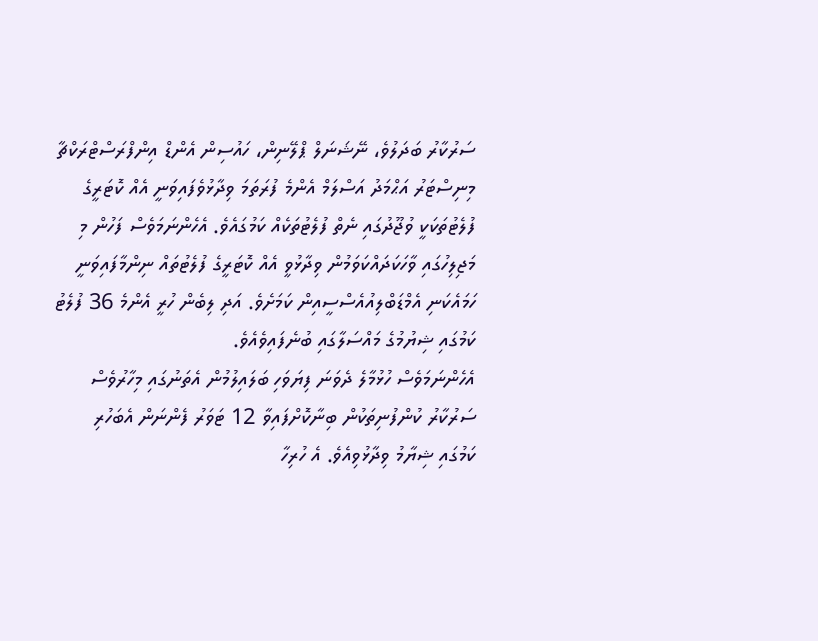ސަރުކާރު ބަދަލުވެ، ނޭޝަނަލް ޕްލޭނިން، ހައުސިން އެންޑް އިންފްރަސްޓްރަކްޗާ މިނިސްޓަރު އަޙްމަދު އަސްލަމް އެންމެ ފުރަތަމަ ވިދާޅުވެފައިވަނީ އެއް ކޮޓަރީގެ ފުލެޓުތަކަކީ ވުޖޫދުގައި ނެތް ފުލެޓުތަކެއް ކަމުގައެވެ. އެހެންނަމަވެސް ފަހުން މި މަޖިލިހުގައި ވާހަކަދައްކަވަމުން ވިދާޅުވީ އެއް ކޮޓަރީގެ ފުލެޓުތައް ނިންމާފައިވަނީ ހަމައެކަނި އެމްޑަބްލިއުއެސްސީއިން ކަމަށެވެ. އަދި ލިބެން ހުރީ އެންމެ 36 ފުލެޓު ކަމުގައި ޝިޔުމުގެ މައްސަލާގައި ބުނެފައިވެއެވެ.
އެހެންނަމަވެސް ހުޅުމާލެ ދެވަނަ ފިޔަވަހި ބަލައިލުމުން އެތަނުގައި މިހާރުވެސް ސަރުކާރު ކުންފުނިތަކުން ބިނާކޮށްފައިވާ 12 ޓަވަރު ފެންނަން އެބަހުރި ކަމުގައި ޝިޔާމު ވިދާޅުވިއެވެ. އެ ހުރިހާ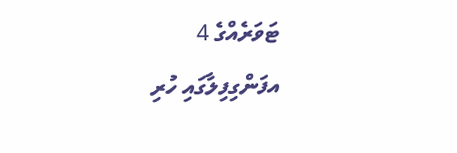ޓަވަރެއްގެ 4 އފަންގިފިލާގައި ހުރި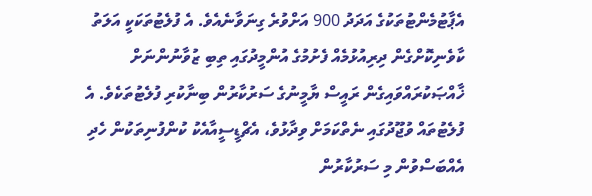އެޕާޓުމެންޓުތަކުގެ އަދަދު 900 އަށްވުރެ ގިނަވާނެއެވެ. އެ ފުލެޓުތަކަކީ އަލަތު ކާވެނިކޮށްގެން ދިރިއުޅުމެއް ފެށުމުގެ އުންމީދުގައި ތިބި ޒުވާނުންނަށް ޚާއްޞަކުރައްވައިގެން ރައީސް ޔާމީނުގެ ސަރުކާރުން ބިނާކުރި ފުލެޓުތަކެވެ. އެ ފުލެޓުތައް ވުޖޫދުގައި ނެތްކަމަށް ވިދާޅުވެ، އެޗްޑީސީއާއެކު ކުންފުނިތަކުން ހެދި އެއްބަސްވުން މި ސަރުކާރުން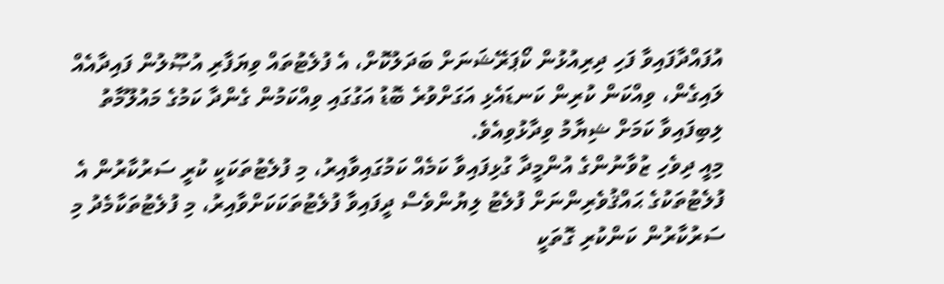އުފައްދާފައިވާ ފަހި ދިރިއުޅުން ކޯޕަރޭޝަނަށް ބަދަލުކޮށް، އެ ފުލެޓުތައް ވިޔަފާރި އުޞޫލުން ފައިދާއެއް ލައިގެން، ވިއްކަން ކުރިން ކަނޑައެޅި އަގަށްވުރެ ބޮޑު އަގުގައި ވިއްކަމުން ގެންދާ ކަމުގެ މައުލޫމާތު ލިބިފައިވާ ކަމަށް ޝިޔާމު ވިދާޅުވިއެވެ.
މިއީ ދިވެހި ޒުވާނުންގެ އުންމީދާ ގުޅިފައިވާ ކަމެއް ކަމުގައިވާއިރު، މި ފުލެޓުތަކަކީ ކުރީ ސަރުކާރުން އެ ފުލެޓުތަކުގެ ޙައްޤުވެރިންނަށް ފުލެޓު ލިޔުންވެސް ދީފައިވާ ފުލެޓުތަކަކަށްވާއިރު، މި ފުލެޓުތަކާމެދު މި ސަރުކާރުން ކަންކުރި ގޮތަކީ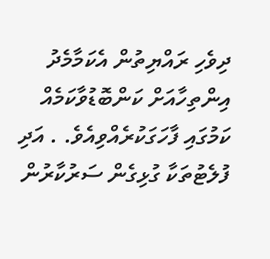ދިވެހި ރައްޔިތުން އެކަމާމެދު އިންތިހާއަށް ކަންބޮޑުވާކަމެއް ކަމުގައި ފާހަގަކުރެއްވިއެވެ. . އަދި ފުލެޓުތަކާ ގުޅިގެން ސަރުކާރުން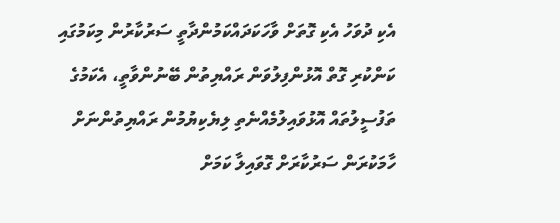އެކި ދުވަހު އެކި ގޮތަށް ވާހަކަދައްކަމުންދާތީ ސަރުކާރުން މިކަމުގައި ކަންކުރި ގޮތް އޮޅުންފިލުވަން ރައްޔިތުން ބޭނުންވާތީ، އެކަމުގެ ތަފުސީލުތައް އޮޅުވައިލުމެއްނެތި ލިޔެކިޔުމުން ރައްޔިތުންނަށް ހާމަކުރަން ސަރުކާރަށް ގޮވައިލާ ކަމަށް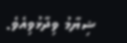ޝިޔާމު ވިދާޅުވިއެވެ.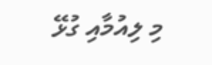މި ލިއުމާއި ގުޅޭ